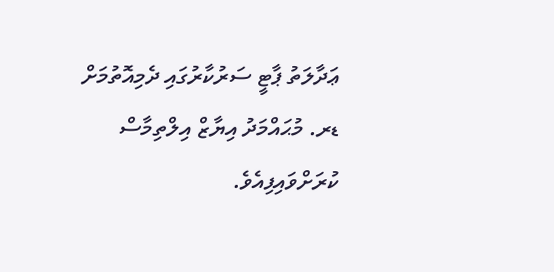ޢަދާލަތު ޕާޓީ ސަރުކާރުގައި ދެމިއޮތުމަށް ޑރ. މުޙައްމަދު އިޔާޒް އިލްތިމާސް ކުރަށްވައިފިއެވެ.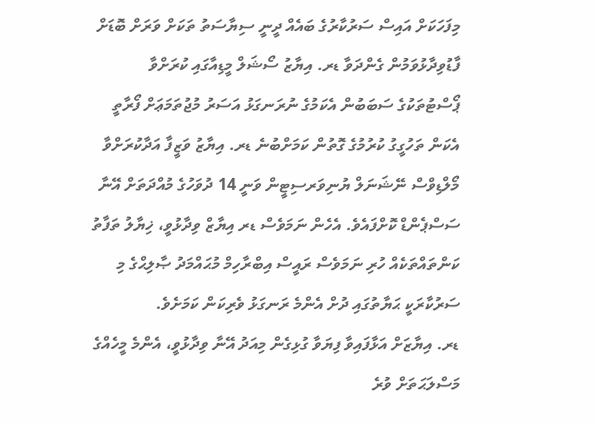މިފަހަކަށް އައިސް ސަރުކާރުގެ ބައެއް ދީނީ ސިޔާސަތު ތަކަށް ވަރަށް ބޮޑަށް ފާޑުވިދާޅުވަމުން ގެންދަވާ ޑރ. އިޔާޒު ސޯޝަލް މީޑިއާގައި ކުރަށްވާ ޕޯސްޓުތަކުގެ ސަބަބުން އެކަމުގެ ނުރަނގަޅު އަސަރު މުޖުތަމަޢަށް ފޯރާތީ އެކަން ތަހުގީގު ކުރުމުގެ ގޮތުން ކަމަށްބުނެ ޑރ. އިޔާޒު ވަޒީފާ އަދާކުރަށްވާ މޯލްޑިވްސް ނޭޝަނަލް ޔުނިވަރސިޓީން ވަނީ 14 ދުވަހުގެ މުއްދަތަށް އޭނާ ސަސްޕެންޑް ކޮށްފައެވެ. އެހެން ނަމަވެސް ޑރ އިޔާޒް ވިދާޅުވީ، ޚިޔާލު ތަފާތު ކަންތައްތަކެއް ހުރި ނަމަވެސް ރައީސް އިބްރާހިމް މުޙައްމަދު ޞާލިޙްގެ މި ސަރުކާރަކީ ޙަޔާތުގައި ދުށް އެންމެ ރަނގަޅު ވެރިކަން ކަމަށެވެ.
ޑރ. އިޔާޒަށް އަޅާފައިވާ ފިޔަވާ ގުޅިގެން މިއަދު އޭނާ ވިދާޅުވީ، އެންމެ މީހެއްގެ މަސްލަޙަތަށް ވުރެ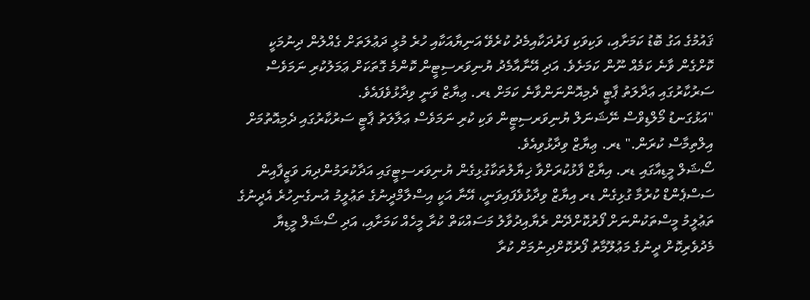ޤައުމުގެ އަގު ބޮޑު ކަމަށާއި، ވަކިވަކި ފަރުދަކާއިމެދު ކުރެވޭ އަނިޔާއަކާއި ހުރެ މުޅީ ދަޢުލަތަށް ގެއްލުން ދިނުމަކީ ކޮށްގެން ވާނެ ކަމެއް ނޫން ކަމަށެވެ. އަދި އޭނާއާމެދު ޔުނިވަރސިޓީން ކޮންމެ ގޮތަކަށް ޢަމަލުކުރި ނަމަވެސް ސަރުކާރުގައި ޢަދާލަތު ޕާޓީ ދެމިއޮންނަންވާނެ ކަމަށް ޑރ. ޢިޔާޒް ވަނީ ވިދާޅުވެފައެވެ.
"އަޅުގަނޑު މޯލްޑިވްސް ނޭޝަނަލް ޔުނިވަރސިޓީން ވަކި ކުރި ނަމަވެސް ޢަލާލަތު ޕާޓީ ސަރުކާރުގައި ދެމިއޮތުމަށް އިލްތިމާސް ކުރަން." ޑރ. ޢިޔާޒް ވިދާޅުވިއެވެ.
ސޯޝަލް މީޑިއާގައި ޑރ. އިޔާޒް ފާޅުކުރަށްވާ ޚިޔާލުތަކާގުޅިގެން ޔުނިވަރސިޓީގައި އަދާކުރަމުންދިޔަ ވަޒީފާއިން ސަސްޕެންޑް ކުރުމާ ގުޅިގެން ޑރ އިޔާޒް ވިދާޅުވެފައިވަނީ، އޭނާ އަކީ އިސްލާމްދީނުގެ ތަޢުލީމު އުނގެނިހުރެ އެދީނުގެ ތަޢުލީމު މީސްތަކުންނަށް ފޯރުކޮށްދޭން ރެޔާއިދުވާލު މަސައްކަތް ކުރާ މީހެއް ކަމަށާއި، އަދި ސޯޝަލް މީޑިޔާ މެދުވެރިކޮށް ދީނުގެ މަޢުލޫމާތު ފޯރުކޮށްދިނުމަށް ކުރާ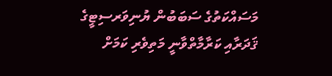މަސައްކަތުގެ ސަބަބުން ޔުނިވަރސިޓީގެ ޤަދަރާއި ކަރާމާތްވާނީ މަތިވެރި ކަމަށް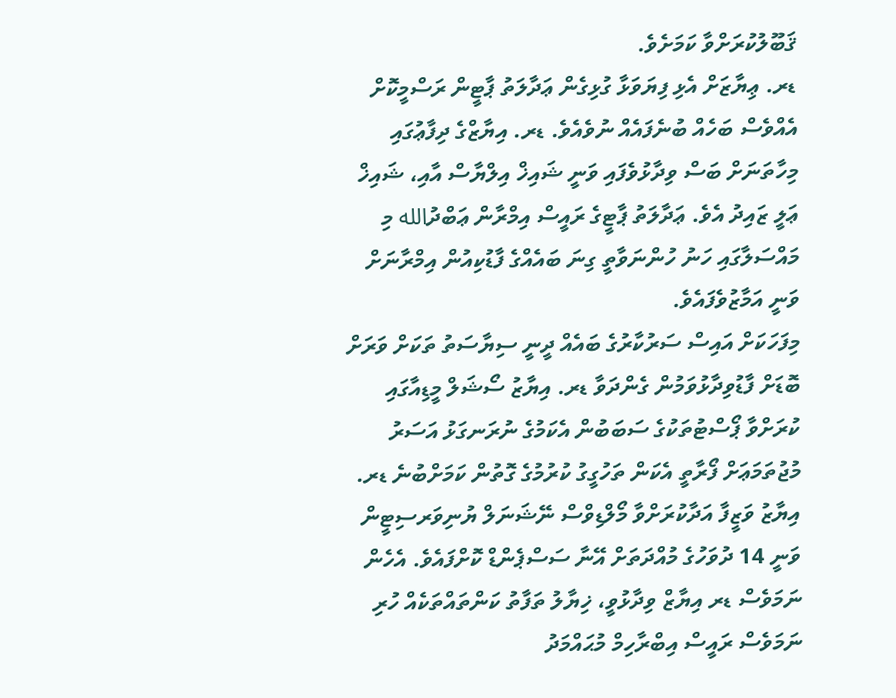ޤަބޫލުކުރަށްވާ ކަމަށެވެ.
ޑރ. ޢިޔާޒަށް އެޅި ފިޔަވަޅާ ގުޅިގެން ޢަދާލަތު ޕާޓީން ރަސްމީކޮށް އެއްވެސް ބަހެއް ބުނެފައެއް ނުވެއެވެ. ޑރ. އިޔާޒްގެ ދިފާޢުގައި މިހާތަނަށް ބަސް ވިދާޅުވެފައި ވަނީ ޝައިޚް އިލްޔާސް އާއި، ޝައިޚް ޢަލީ ޒައިދު އެވެ. ޢަދާލަތު ޕާޓީގެ ރައީސް އިމްރާން ޢަބްދުالله މި މައްސަލާގައި ހަނު ހުންނަވާތީ ގިނަ ބައެއްގެ ފާޑުކިއުން އިމްރާނަށް ވަނީ އަމާޒުވެފައެވެ.
މިފަހަކަށް އައިސް ސަރުކާރުގެ ބައެއް ދީނީ ސިޔާސަތު ތަކަށް ވަރަށް ބޮޑަށް ފާޑުވިދާޅުވަމުން ގެންދަވާ ޑރ. އިޔާޒު ސޯޝަލް މީޑިއާގައި ކުރަށްވާ ޕޯސްޓުތަކުގެ ސަބަބުން އެކަމުގެ ނުރަނގަޅު އަސަރު މުޖުތަމަޢަށް ފޯރާތީ އެކަން ތަހުގީގު ކުރުމުގެ ގޮތުން ކަމަށްބުނެ ޑރ. އިޔާޒު ވަޒީފާ އަދާކުރަށްވާ މޯލްޑިވްސް ނޭޝަނަލް ޔުނިވަރސިޓީން ވަނީ 14 ދުވަހުގެ މުއްދަތަށް އޭނާ ސަސްޕެންޑް ކޮށްފައެވެ. އެހެން ނަމަވެސް ޑރ އިޔާޒް ވިދާޅުވީ، ޚިޔާލު ތަފާތު ކަންތައްތަކެއް ހުރި ނަމަވެސް ރައީސް އިބްރާހިމް މުޙައްމަދު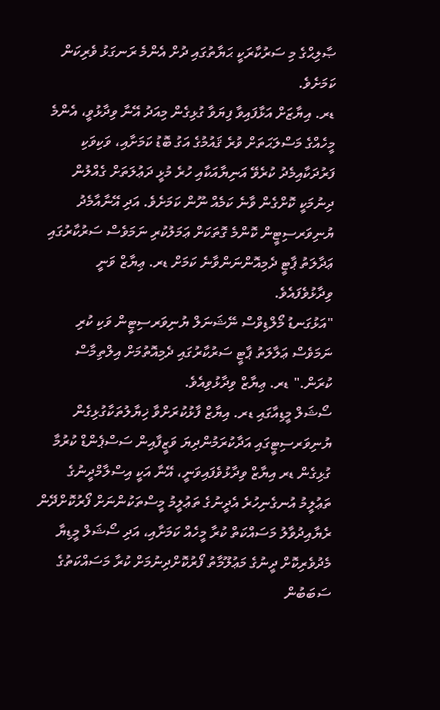ޞާލިޙްގެ މި ސަރުކާރަކީ ޙަޔާތުގައި ދުށް އެންމެ ރަނގަޅު ވެރިކަން ކަމަށެވެ.
ޑރ. އިޔާޒަށް އަޅާފައިވާ ފިޔަވާ ގުޅިގެން މިއަދު އޭނާ ވިދާޅުވީ، އެންމެ މީހެއްގެ މަސްލަޙަތަށް ވުރެ ޤައުމުގެ އަގު ބޮޑު ކަމަށާއި، ވަކިވަކި ފަރުދަކާއިމެދު ކުރެވޭ އަނިޔާއަކާއި ހުރެ މުޅީ ދަޢުލަތަށް ގެއްލުން ދިނުމަކީ ކޮށްގެން ވާނެ ކަމެއް ނޫން ކަމަށެވެ. އަދި އޭނާއާމެދު ޔުނިވަރސިޓީން ކޮންމެ ގޮތަކަށް ޢަމަލުކުރި ނަމަވެސް ސަރުކާރުގައި ޢަދާލަތު ޕާޓީ ދެމިއޮންނަންވާނެ ކަމަށް ޑރ. ޢިޔާޒް ވަނީ ވިދާޅުވެފައެވެ.
"އަޅުގަނޑު މޯލްޑިވްސް ނޭޝަނަލް ޔުނިވަރސިޓީން ވަކި ކުރި ނަމަވެސް ޢަލާލަތު ޕާޓީ ސަރުކާރުގައި ދެމިއޮތުމަށް އިލްތިމާސް ކުރަން." ޑރ. ޢިޔާޒް ވިދާޅުވިއެވެ.
ސޯޝަލް މީޑިއާގައި ޑރ. އިޔާޒް ފާޅުކުރަށްވާ ޚިޔާލުތަކާގުޅިގެން ޔުނިވަރސިޓީގައި އަދާކުރަމުންދިޔަ ވަޒީފާއިން ސަސްޕެންޑް ކުރުމާ ގުޅިގެން ޑރ އިޔާޒް ވިދާޅުވެފައިވަނީ، އޭނާ އަކީ އިސްލާމްދީނުގެ ތަޢުލީމު އުނގެނިހުރެ އެދީނުގެ ތަޢުލީމު މީސްތަކުންނަށް ފޯރުކޮށްދޭން ރެޔާއިދުވާލު މަސައްކަތް ކުރާ މީހެއް ކަމަށާއި، އަދި ސޯޝަލް މީޑިޔާ މެދުވެރިކޮށް ދީނުގެ މަޢުލޫމާތު ފޯރުކޮށްދިނުމަށް ކުރާ މަސައްކަތުގެ ސަބަބުން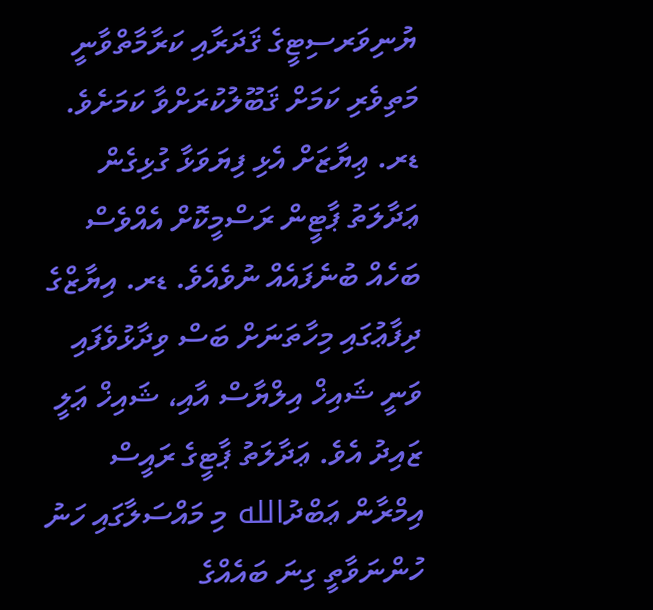ޔުނިވަރސިޓީގެ ޤަދަރާއި ކަރާމާތްވާނީ މަތިވެރި ކަމަށް ޤަބޫލުކުރަށްވާ ކަމަށެވެ.
ޑރ. ޢިޔާޒަށް އެޅި ފިޔަވަޅާ ގުޅިގެން ޢަދާލަތު ޕާޓީން ރަސްމީކޮށް އެއްވެސް ބަހެއް ބުނެފައެއް ނުވެއެވެ. ޑރ. އިޔާޒްގެ ދިފާޢުގައި މިހާތަނަށް ބަސް ވިދާޅުވެފައި ވަނީ ޝައިޚް އިލްޔާސް އާއި، ޝައިޚް ޢަލީ ޒައިދު އެވެ. ޢަދާލަތު ޕާޓީގެ ރައީސް އިމްރާން ޢަބްދުالله މި މައްސަލާގައި ހަނު ހުންނަވާތީ ގިނަ ބައެއްގެ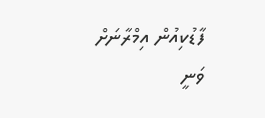ފާޑުކިއުން އިމްރާނަށް ވަނީ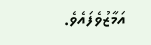އަމާޒުވެފައެވެ.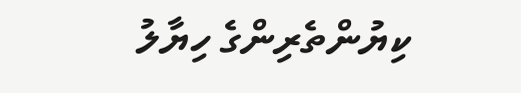ކިޔުންތެރިންގެ ހިޔާލު